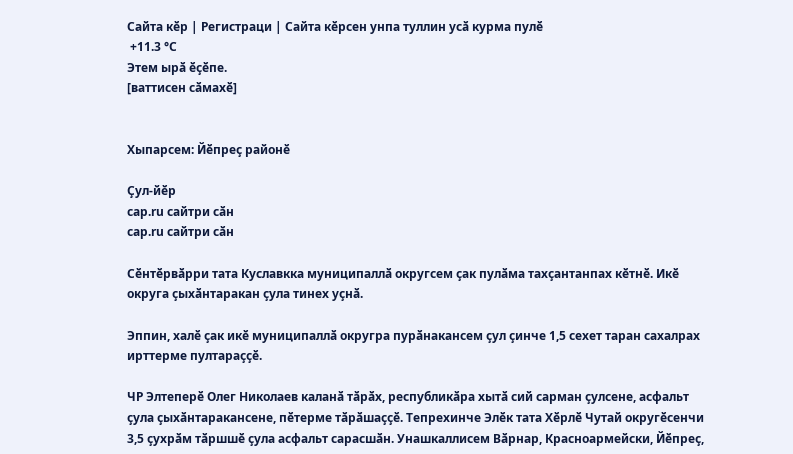Сайта кӗр | Регистраци | Сайта кӗрсен унпа туллин усӑ курма пулӗ
 +11.3 °C
Этем ырӑ ӗҫӗпе.
[ваттисен сӑмахӗ]


Хыпарсем: Йӗпреҫ районӗ

Ҫул-йӗр
cap.ru сайтри сӑн
cap.ru сайтри сӑн

Сӗнтӗрвӑрри тата Куславкка муниципаллӑ округсем ҫак пулӑма тахҫантанпах кӗтнӗ. Икӗ округа ҫыхӑнтаракан ҫула тинех уҫнӑ.

Эппин, халӗ ҫак икӗ муниципаллӑ округра пурӑнакансем ҫул ҫинче 1,5 сехет таран сахалрах ирттерме пултараҫҫӗ.

ЧР Элтеперӗ Олег Николаев каланӑ тӑрӑх, республикӑра хытӑ сий сарман ҫулсене, асфальт ҫула ҫыхӑнтаракансене, пӗтерме тӑрӑшаҫҫӗ. Тепрехинче Элӗк тата Хӗрлӗ Чутай округӗсенчи 3,5 ҫухрӑм тӑршшӗ ҫула асфальт сарасшӑн. Унашкаллисем Вӑрнар, Красноармейски, Йӗпреҫ,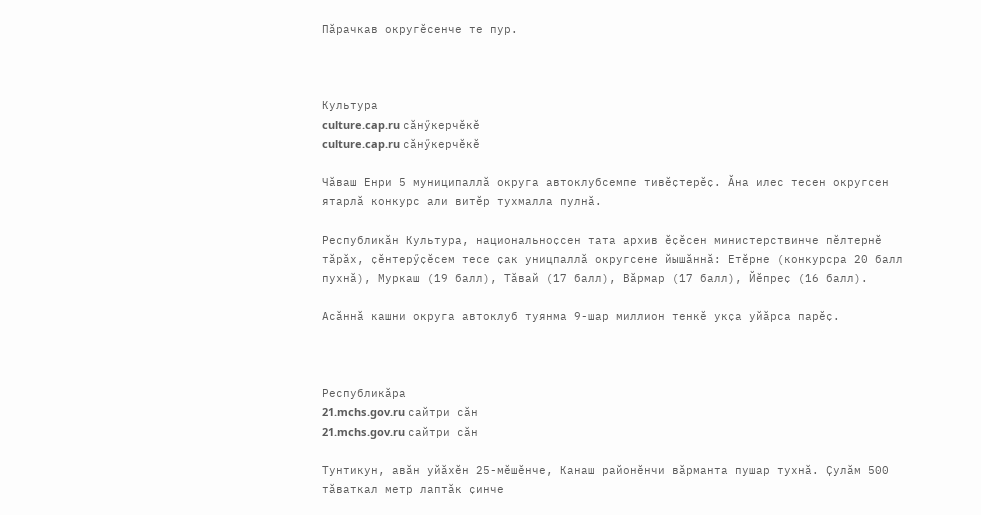Пӑрачкав округӗсенче те пур.



Культура
culture.cap.ru сӑнӳкерчӗкӗ
culture.cap.ru сӑнӳкерчӗкӗ

Чӑваш Енри 5 муниципаллӑ округа автоклубсемпе тивӗҫтерӗҫ. Ӑна илес тесен округсен ятарлӑ конкурс али витӗр тухмалла пулнӑ.

Республикӑн Культура, национальноҫсен тата архив ӗҫӗсен министерствинче пӗлтернӗ тӑрӑх, ҫӗнтерӳҫӗсем тесе ҫак уницпаллӑ округсене йышӑннӑ: Етӗрне (конкурсра 20 балл пухнӑ), Муркаш (19 балл), Тӑвай (17 балл), Вӑрмар (17 балл), Йӗпреҫ (16 балл).

Асӑннӑ кашни округа автоклуб туянма 9-шар миллион тенкӗ укҫа уйӑрса парӗҫ.



Республикӑра
21.mchs.gov.ru сайтри сӑн
21.mchs.gov.ru сайтри сӑн

Тунтикун, авӑн уйӑхӗн 25-мӗшӗнче, Канаш районӗнчи вӑрманта пушар тухнӑ. Ҫулӑм 500 тӑваткал метр лаптӑк ҫинче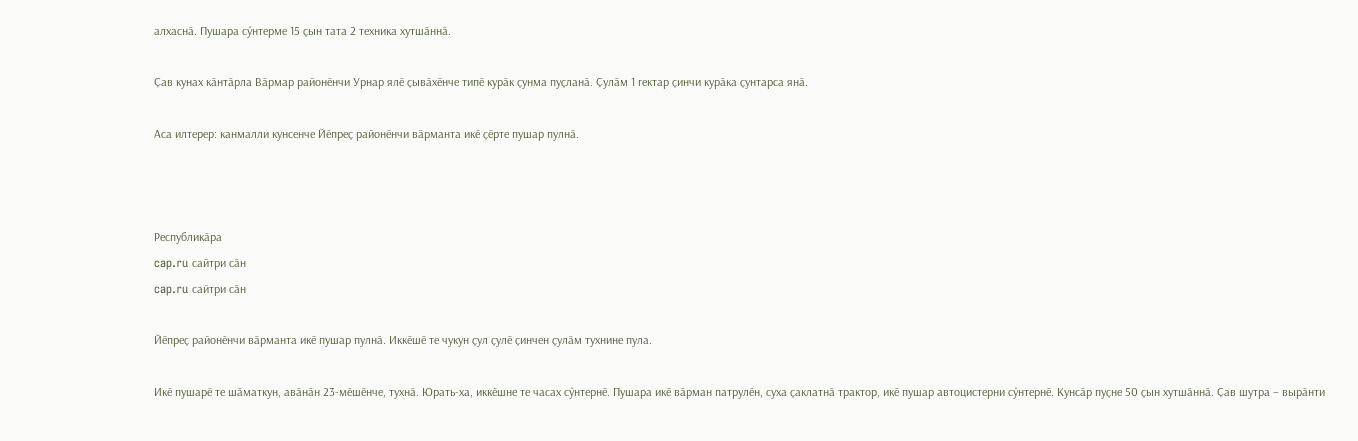алхаснӑ. Пушара сӳнтерме 15 ҫын тата 2 техника хутшӑннӑ.

Ҫав кунах кӑнтӑрла Вӑрмар районӗнчи Урнар ялӗ ҫывӑхӗнче типӗ курӑк ҫунма пуҫланӑ. Ҫулӑм 1 гектар ҫинчи курӑка ҫунтарса янӑ.

Аса илтерер: канмалли кунсенче Йӗпреҫ районӗнчи вӑрманта икӗ ҫӗрте пушар пулнӑ.



Республикӑра
cap.ru сайтри сӑн
cap.ru сайтри сӑн

Йӗпреҫ районӗнчи вӑрманта икӗ пушар пулнӑ. Иккӗшӗ те чукун ҫул ҫулӗ ҫинчен ҫулӑм тухнине пула.

Икӗ пушарӗ те шӑматкун, авӑнӑн 23-мӗшӗнче, тухнӑ. Юрать-ха, иккӗшне те часах сӳнтернӗ. Пушара икӗ вӑрман патрулӗн, суха ҫаклатнӑ трактор, икӗ пушар автоцистерни сӳнтернӗ. Кунсӑр пуҫне 50 ҫын хутшӑннӑ. Ҫав шутра – вырӑнти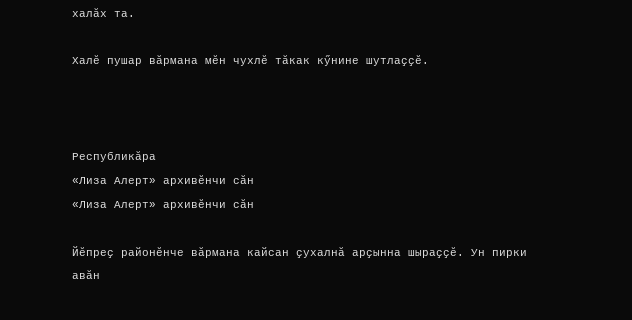халӑх та.

Халӗ пушар вӑрмана мӗн чухлӗ тӑкак кӳнине шутлаҫҫӗ.



Республикӑра
«Лиза Алерт» архивӗнчи сӑн
«Лиза Алерт» архивӗнчи сӑн

Йӗпреҫ районӗнче вӑрмана кайсан ҫухалнӑ арҫынна шыраҫҫӗ. Ун пирки авӑн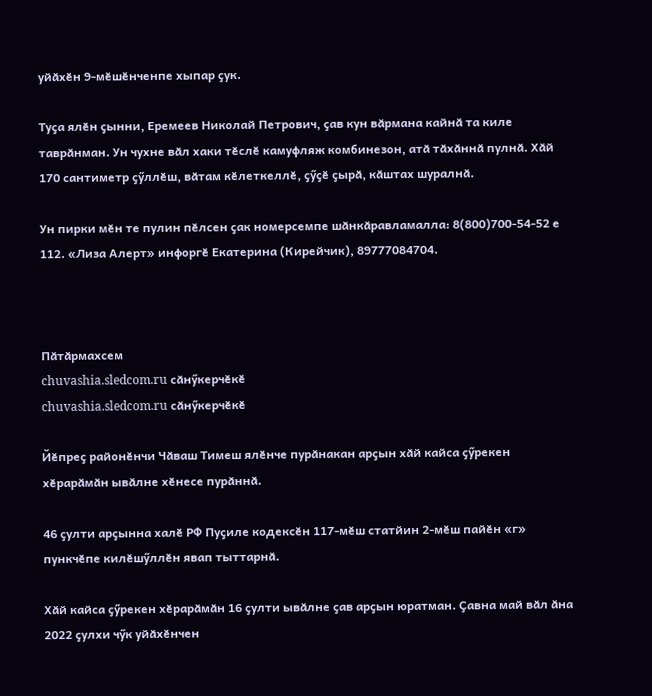уйӑхӗн 9-мӗшӗнченпе хыпар ҫук.

Туҫа ялӗн ҫынни, Еремеев Николай Петрович, ҫав кун вӑрмана кайнӑ та киле таврӑнман. Ун чухне вӑл хаки тӗслӗ камуфляж комбинезон, атӑ тӑхӑннӑ пулнӑ. Хӑй 170 сантиметр ҫӳллӗш, вӑтам кӗлеткеллӗ, ҫӳҫӗ ҫырӑ, кӑштах шуралнӑ.

Ун пирки мӗн те пулин пӗлсен ҫак номерсемпе шӑнкӑравламалла: 8(800)700-54-52 е 112. «Лиза Алерт» инфоргӗ Екатерина (Кирейчик), 89777084704.



Пӑтӑрмахсем
chuvashia.sledcom.ru сӑнӳкерчӗкӗ
chuvashia.sledcom.ru сӑнӳкерчӗкӗ

Йӗпреҫ районӗнчи Чӑваш Тимеш ялӗнче пурӑнакан арҫын хӑй кайса ҫӳрекен хӗрарӑмӑн ывӑлне хӗнесе пурӑннӑ.

46 ҫулти арҫынна халӗ РФ Пуҫиле кодексӗн 117-мӗш статйин 2-мӗш пайӗн «г» пункчӗпе килӗшӳллӗн явап тыттарнӑ.

Хӑй кайса ҫӳрекен хӗрарӑмӑн 16 ҫулти ывӑлне ҫав арҫын юратман. Ҫавна май вӑл ӑна 2022 ҫулхи чӳк уйӑхӗнчен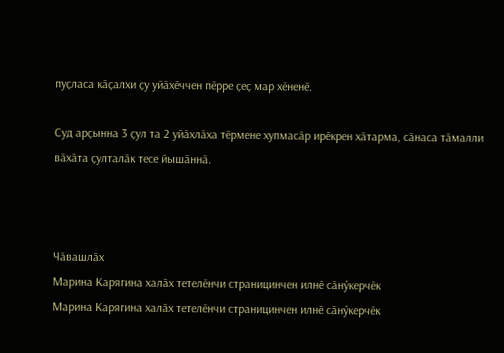пуҫласа кӑҫалхи ҫу уйӑхӗччен пӗрре ҫеҫ мар хӗненӗ.

Суд арҫынна 3 ҫул та 2 уйӑхлӑха тӗрмене хупмасӑр ирӗкрен хӑтарма, сӑнаса тӑмалли вӑхӑта ҫулталӑк тесе йышӑннӑ.



Чӑвашлӑх
Марина Карягина халӑх тетелӗнчи страницинчен илнӗ сӑнӳкерчӗк
Марина Карягина халӑх тетелӗнчи страницинчен илнӗ сӑнӳкерчӗк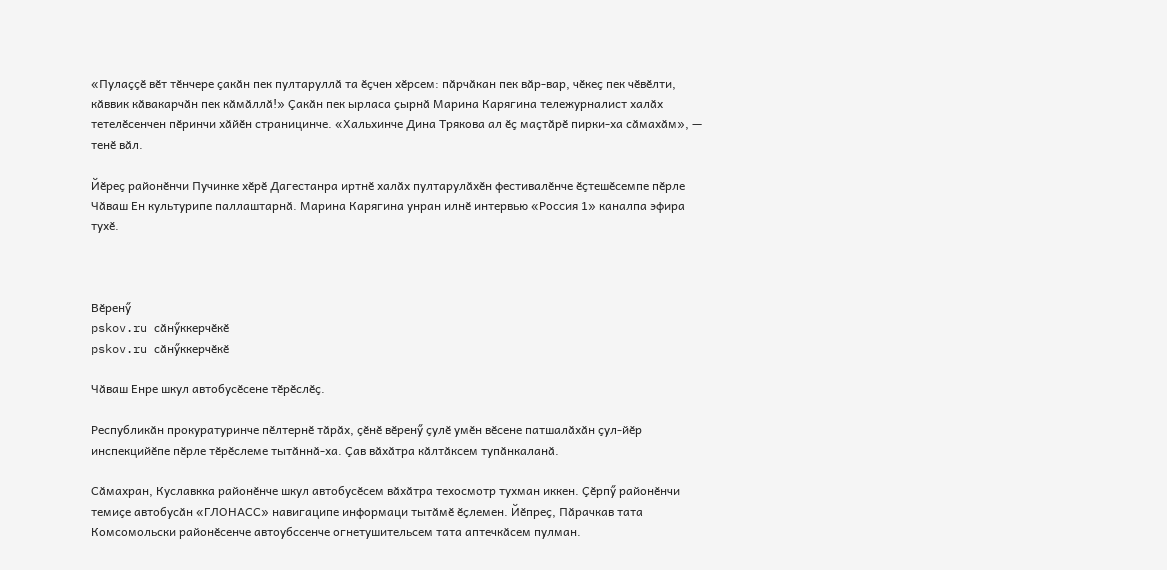«Пулаҫҫӗ вӗт тӗнчере ҫакӑн пек пултаруллӑ та ӗҫчен хӗрсем: пӑрчӑкан пек вӑр-вар, чӗкеҫ пек чӗвӗлти, кӑввик кӑвакарчӑн пек кӑмӑллӑ!» Ҫакӑн пек ырласа ҫырнӑ Марина Карягина тележурналист халӑх тетелӗсенчен пӗринчи хӑйӗн страницинче. «Хальхинче Дина Трякова ал ӗҫ маҫтӑрӗ пирки-ха сӑмахӑм», — тенӗ вӑл.

Йӗреҫ районӗнчи Пучинке хӗрӗ Дагестанра иртнӗ халӑх пултарулӑхӗн фестивалӗнче ӗҫтешӗсемпе пӗрле Чӑваш Ен культурипе паллаштарнӑ. Марина Карягина унран илнӗ интервью «Россия 1» каналпа эфира тухӗ.



Вӗренӳ
pskov.ru сӑнӳккерчӗкӗ
pskov.ru сӑнӳккерчӗкӗ

Чӑваш Енре шкул автобусӗсене тӗрӗслӗҫ.

Республикӑн прокуратуринче пӗлтернӗ тӑрӑх, ҫӗнӗ вӗренӳ ҫулӗ умӗн вӗсене патшалӑхӑн ҫул-йӗр инспекцийӗпе пӗрле тӗрӗслеме тытӑннӑ-ха. Ҫав вӑхӑтра кӑлтӑксем тупӑнкаланӑ.

Сӑмахран, Куславкка районӗнче шкул автобусӗсем вӑхӑтра техосмотр тухман иккен. Ҫӗрпӳ районӗнчи темиҫе автобусӑн «ГЛОНАСС» навигаципе информаци тытӑмӗ ӗҫлемен. Йӗпреҫ, Пӑрачкав тата Комсомольски районӗсенче автоубссенче огнетушительсем тата аптечкӑсем пулман.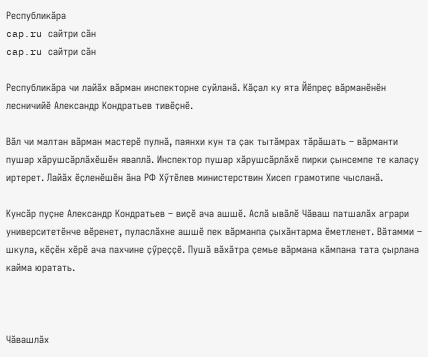Республикӑра
cap.ru сайтри сӑн
cap.ru сайтри сӑн

Республикӑра чи лайӑх вӑрман инспекторне суйланӑ. Кӑҫал ку ята Йӗпреҫ вӑрманӗнӗн лесничийӗ Александр Кондратьев тивӗҫнӗ.

Вӑл чи малтан вӑрман мастерӗ пулнӑ, паянхи кун та ҫак тытӑмрах тӑрӑшать – вӑрманти пушар хӑрушсӑрлӑхӗшӗн яваплӑ. Инспектор пушар хӑрушсӑрлӑхӗ пирки ҫынсемпе те калаҫу иртерет. Лайӑх ӗҫленӗшӗн ӑна РФ Хӳтӗлев министерствин Хисеп грамотипе чысланӑ.

Кунсӑр пуҫне Александр Кондратьев – виҫӗ ача ашшӗ. Аслӑ ывӑлӗ Чӑваш патшалӑх аграри университетӗнче вӗренет, пуласлӑхне ашшӗ пек вӑрманпа ҫыхӑнтарма ӗметленет. Вӑтамми – шкула, кӗҫӗн хӗрӗ ача пахчине ҫӳреҫҫӗ. Пушӑ вӑхӑтра ҫемье вӑрмана кӑмпана тата ҫырлана кайма юратать.



Чӑвашлӑх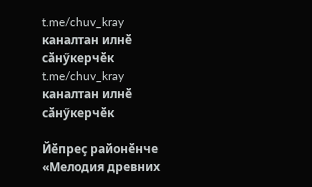t.me/chuv_kray каналтан илнӗ сӑнӳкерчӗк
t.me/chuv_kray каналтан илнӗ сӑнӳкерчӗк

Йӗпреҫ районӗнче «Мелодия древних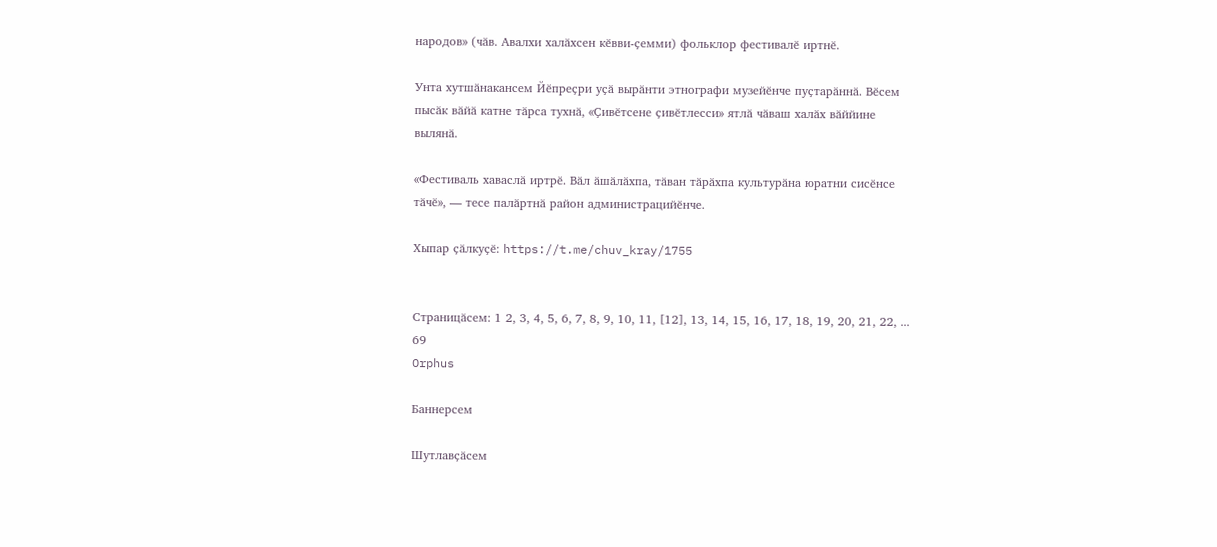народов» (чӑв. Авалхи халӑхсен кӗвви-ҫемми) фольклор фестивалӗ иртнӗ.

Унта хутшӑнакансем Йӗпреҫри уҫӑ вырӑнти этнографи музейӗнче пуҫтарӑннӑ. Вӗсем пысӑк вӑйӑ катне тӑрса тухнӑ, «Ҫивӗтсене ҫивӗтлесси» ятлӑ чӑваш халӑх вӑййине вылянӑ.

«Фестиваль хаваслӑ иртрӗ. Вӑл ӑшӑлӑхпа, тӑван тӑрӑхпа культурӑна юратни сисӗнсе тӑчӗ», — тесе палӑртнӑ район администрацийӗнче.

Хыпар ҫӑлкуҫӗ: https://t.me/chuv_kray/1755


Страницӑсем: 1 2, 3, 4, 5, 6, 7, 8, 9, 10, 11, [12], 13, 14, 15, 16, 17, 18, 19, 20, 21, 22, ... 69
Orphus

Баннерсем

Шутлавҫӑсем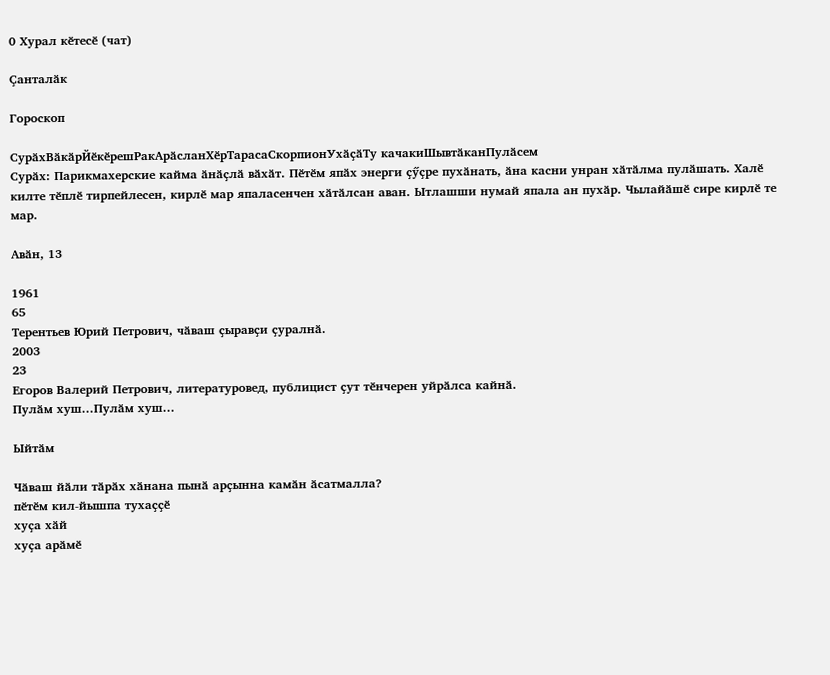0 Хурал кӗтесӗ (чат)

Ҫанталӑк

Гороскоп

СурӑхВӑкӑрЙӗкӗрешРакАрӑсланХӗрТарасаСкорпионУхӑҫӑТу качакиШывтӑканПулӑсем
Сурӑх: Парикмахерские кайма ӑнӑҫлӑ вӑхӑт. Пӗтӗм япӑх энерги ҫӳҫре пухӑнать, ӑна касни унран хӑтӑлма пулӑшать. Халӗ килте тӗплӗ тирпейлесен, кирлӗ мар япаласенчен хӑтӑлсан аван. Ытлашши нумай япала ан пухӑр. Чылайӑшӗ сире кирлӗ те мар.

Авӑн, 13

1961
65
Терентьев Юрий Петрович, чӑваш ҫыравҫи ҫуралнӑ.
2003
23
Егоров Валерий Петрович, литературовед, публицист ҫут тӗнчерен уйрӑлса кайнӑ.
Пулӑм хуш...Пулӑм хуш...

Ыйтӑм

Чӑваш йӑли тӑрӑх хӑнана пынӑ арҫынна камӑн ӑсатмалла?
пӗтӗм кил-йышпа тухаҫҫӗ
хуҫа хӑй
хуҫа арӑмӗ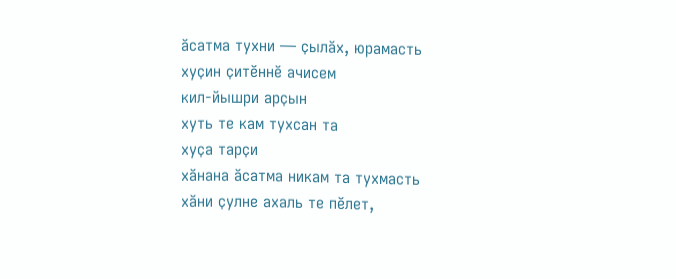ӑсатма тухни — ҫылӑх, юрамасть
хуҫин ҫитӗннӗ ачисем
кил-йышри арҫын
хуть те кам тухсан та
хуҫа тарҫи
хӑнана ӑсатма никам та тухмасть
хӑни ҫулне ахаль те пӗлет,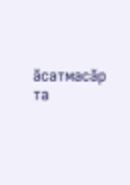ӑсатмасӑр та